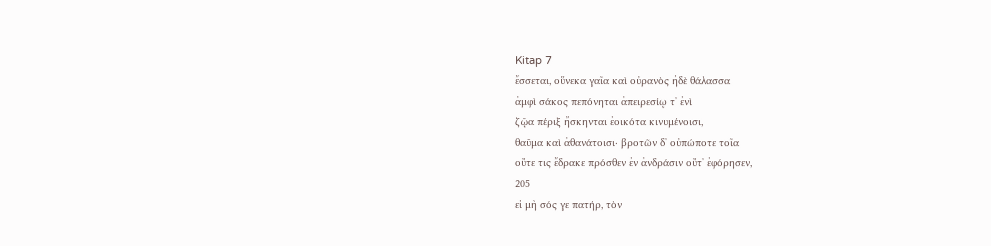Kitap 7
ἔσσεται, οὕνεκα γαῖα καὶ οὐρανὸς ἠδὲ θάλασσα
ἀμφὶ σάκος πεπόνηται ἀπειρεσίῳ τʼ ἐνὶ
ζῷα πέριξ ἤσκηνται ἐοικότα κινυμένοισι,
θαῦμα καὶ ἀθανάτοισι· βροτῶν δʼ οὐπώποτε τοῖα
οὔτε τις ἔδρακε πρόσθεν ἐν ἀνδράσιν οὔτʼ ἐφόρησεν,
205
εἰ μὴ σός γε πατήρ, τὸν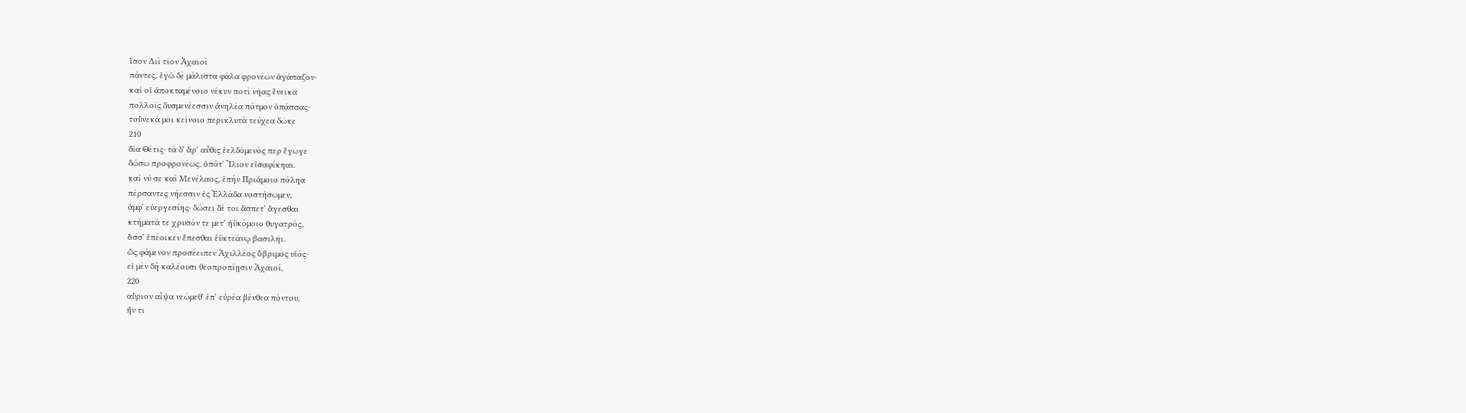ἴσον Διὶ τῖον Ἀχαιοὶ
πάντες, ἐγὼ δὲ μάλιστα φάλα φρονέων ἀγάπαζον·
καί οἱ ἀποκταμένοιο νέκυν ποτὶ νῆας ἔνεικα
πολλοῖς δυσμενέεσσιν ἀνηλέα πότμον ὀπάσσας·
τοὔνεκά μοι κείνοιο περικλυτὰ τεύχεα δῶκε
210
δῖα Θέτις· τὰ δʼ ἄρʼ αὖθις ἐελδόμενός περ ἔγωγε
δώσω προφρονέως, ὁπότʼ Ἴλιον εἰσαφίκηαι.
καί νύ σε καὶ Μενέλαος, ἐπὴν Πριάμοιο πόληα
πέρσαντες νήεσσιν ἐς Ἑλλάδα νοστήσωμεν,
ἀμφʼ εὐεργεσίης· δώσει δέ τοι ἄσπετʼ ἄγεσθαι
κτήματά τε χρυσόν τε μετʼ ἠϋκόμοιο θυγατρός,
ὅσσʼ ἐπέοικεν ἕπεσθαι ἐϋκτεάνῳ βασιλῆι.
ὣς φάμενον προσέειπεν Ἀχιλλέος ὄβριμος υἱός·
εἰ μὲν δὴ καλέουσι θεοπροπίῃσιν Ἀχαιοί,
220
αὔριον αἶψα νεώμεθʼ ἐπʼ εὐρέα βένθεα πόντου,
ἤν τι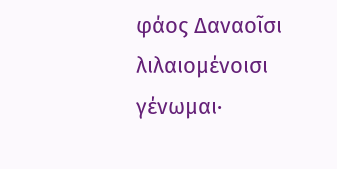φάος Δαναοῖσι λιλαιομένοισι γένωμαι·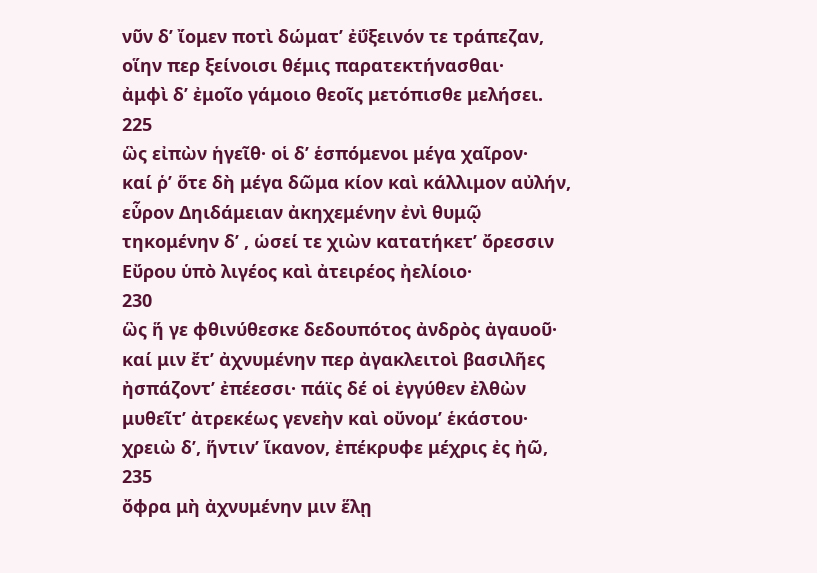νῦν δʼ ἴομεν ποτὶ δώματʼ ἐΰξεινόν τε τράπεζαν,
οἵην περ ξείνοισι θέμις παρατεκτήνασθαι·
ἀμφὶ δʼ ἐμοῖο γάμοιο θεοῖς μετόπισθε μελήσει.
225
ὣς εἰπὼν ἡγεῖθ· οἱ δʼ ἑσπόμενοι μέγα χαῖρον·
καί ῥʼ ὅτε δὴ μέγα δῶμα κίον καὶ κάλλιμον αὐλήν,
εὗρον Δηιδάμειαν ἀκηχεμένην ἐνὶ θυμῷ
τηκομένην δʼ , ὡσεί τε χιὼν κατατήκετʼ ὄρεσσιν
Εὔρου ὑπὸ λιγέος καὶ ἀτειρέος ἠελίοιο·
230
ὣς ἥ γε φθινύθεσκε δεδουπότος ἀνδρὸς ἀγαυοῦ·
καί μιν ἔτʼ ἀχνυμένην περ ἀγακλειτοὶ βασιλῆες
ἠσπάζοντʼ ἐπέεσσι· πάϊς δέ οἱ ἐγγύθεν ἐλθὼν
μυθεῖτʼ ἀτρεκέως γενεὴν καὶ οὔνομʼ ἑκάστου·
χρειὼ δʼ, ἥντινʼ ἵκανον, ἐπέκρυφε μέχρις ἐς ἠῶ,
235
ὄφρα μὴ ἀχνυμένην μιν ἕλῃ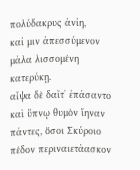πολύδακρυς ἀνίη,
καί μιν ἀπεσσύμενον μάλα λισσομένη κατερύκῃ.
αἶψα δὲ δαῖτʼ ἐπάσαντο καὶ ὕπνῳ θυμὸν ἴηναν
πάντες, ὅσοι Σκύροιο πέδον περιναιετάασκον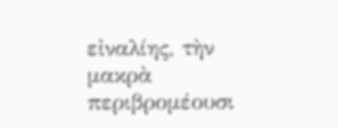εἰναλίης, τὴν μακρὰ περιβρομέουσι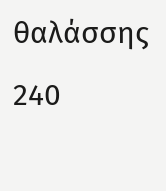θαλάσσης
240